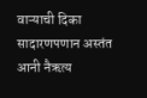वाऱ्याची दिका सादारणपणान अस्तंत आनी नैऋत्य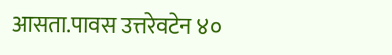आसता.पावस उत्तरेवटेन ४०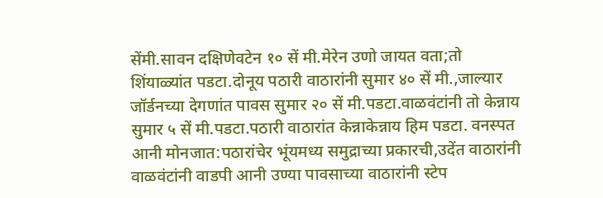सेंमी.सावन दक्षिणेवटेन १० सें मी.मेरेन उणो जायत वता;तो शिंयाळ्यांत पडटा.दोनूय पठारी वाठारांनी सुमार ४० सें मी.,जाल्यार जॉर्डनच्या देगणांत पावस सुमार २० सें मी.पडटा.वाळवंटांनी तो केन्नाय सुमार ५ सें मी.पडटा.पठारी वाठारांत केन्नाकेन्नाय हिम पडटा. वनस्पत आनी मोनजात:पठारांचेर भूंयमध्य समुद्राच्या प्रकारची,उदेंत वाठारांनी वाळवंटांनी वाडपी आनी उण्या पावसाच्या वाठारांनी स्टेप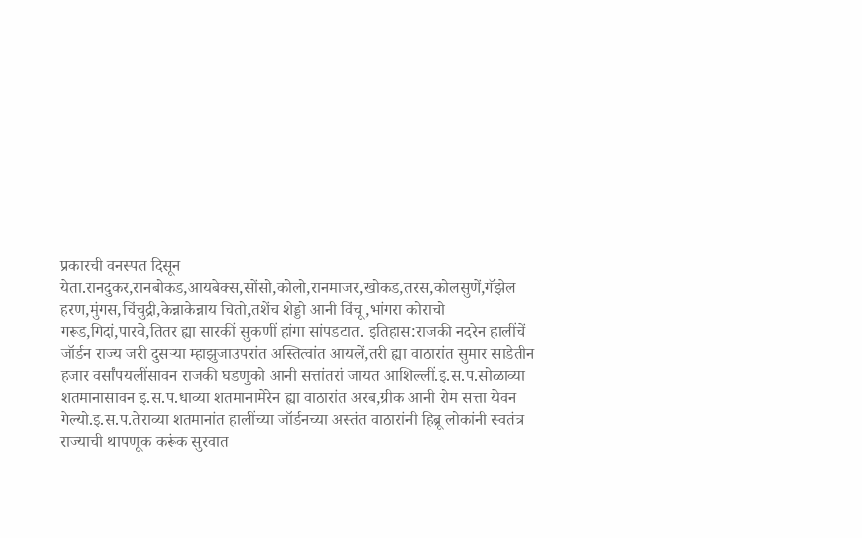प्रकारची वनस्पत दिसून येता.रानदुकर,रानबोकड,आयबेक्स,सोंसो,कोलो,रानमाजर,खोकड,तरस,कोलसुणें,गॅझेल हरण,मुंगस,चिंचुद्री,केन्नाकेन्नाय चितो,तशेंच शेड्डो आनी विंचू,भांगरा कोराचो गरूड,गिदां,पारवे,तितर ह्या सारकीं सुकणीं हांगा सांपडटात. इतिहास:राजकी नदरेन हालींचें जॉर्डन राज्य जरी दुसऱ्या म्हाझुजाउपरांत अस्तित्वांत आयलें,तरी ह्या वाठारांत सुमार साडेतीन हजार वर्सांपयलींसावन राजकी घडणुको आनी सत्तांतरां जायत आशिल्लीं.इ.स.प.सोळाव्या शतमानासावन इ.स.प.धाव्या शतमानामेरेन ह्या वाठारांत अरब,ग्रीक आनी रोम सत्ता येवन गेल्यो.इ.स.प.तेराव्या शतमानांत हालींच्या जॉर्डनच्या अस्तंत वाठारांनी हिब्रू लोकांनी स्वतंत्र राज्याची थापणूक करूंक सुरवात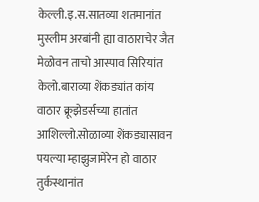केल्ली.इ.स.सातव्या शतमानांत मुस्लीम अरबांनी ह्या वाठाराचेर जैत मेळोवन ताचो आस्पाव सिरियांत केलो.बाराव्या शेंकड्यांत कांय वाठार क्रूझेडर्सच्या हातांत आशिल्लो.सोळाव्या शेंकड्यासावन पयल्या म्हाझुजामेरेन हो वाठार तुर्कस्थानांत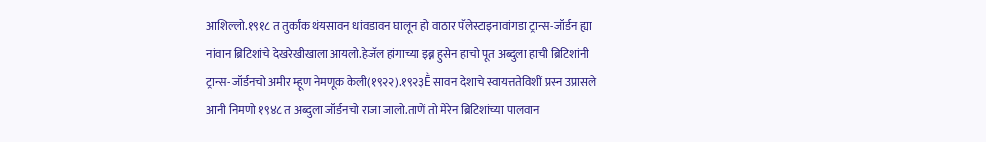आशिल्लो.१९१८ त तुर्कांक थंयसावन धांवडावन घालून हो वाठार पॅलेस्टाइनावांगडा ट्रान्स-जॉर्डन ह्या नांवान ब्रिटिशांचे देखरेखीखाला आयलो.हेजॅल हांगाच्या इब्न हुसेन हाचो पूत अब्दुला हाची ब्रिटिशांनी ट्रान्स-जॉर्डनचो अमीर म्हूण नेमणूक केली(१९२२).१९२३Ḕ सावन देशाचे स्वायत्ततेविशीं प्रस्न उप्रासले आनी निमणो १९४८ त अब्दुला जॉर्डनचो राजा जालो.ताणें तो मेरेन ब्रिटिशांच्या पालवान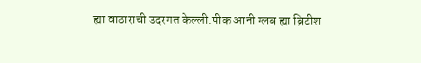ह्या वाठाराची उदरगत केल्ली.पीक आनी ग्लब ह्या ब्रिटीश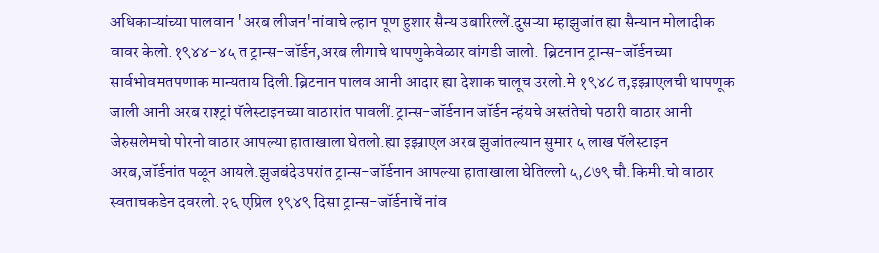अधिकाऱ्यांच्या पालवान 'अरब लीजन'नांवाचे ल्हान पूण हुशार सैन्य उबारिल्लें.दुसऱ्या म्हाझुजांत ह्या सैन्यान मोलादीक वावर केलो.१९४४-४५ त ट्रान्स-जॉर्डन,अरब लीगाचे थापणुकेवेळार वांगडी जालो. ब्रिटनान ट्रान्स-जॉर्डनच्या सार्वभोवमतपणाक मान्यताय दिली.ब्रिटनान पालव आनी आदार ह्या देशाक चालूच उरलो.मे १९४८ त,इझ्राएलची थापणूक जाली आनी अरब राश्ट्रां पॅलेस्टाइनच्या वाठारांत पावलीं.ट्रान्स-जॉर्डनान जॉर्डन न्हंयचे अस्तंतेचो पठारी वाठार आनी जेरुसलेमचो पोरनो वाठार आपल्या हाताखाला घेतलो.ह्या इझ्राएल अरब झुजांतल्यान सुमार ५ लाख पॅलेस्टाइन अरब,जॉर्डनांत पळून आयले.झुजबंदेउपरांत ट्रान्स-जॉर्डनान आपल्या हाताखाला घेतिल्लो ५,८७९ चौ.किमी.चो वाठार स्वताचकडेन दवरलो.२६ एप्रिल १९४९ दिसा ट्रान्स-जॉर्डनाचें नांव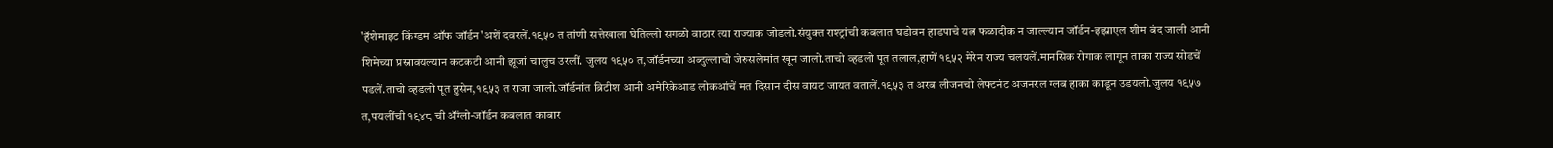'हॅशेमाइट किंग्डम ऑफ जॉर्डन'अशें दवरलें.१९५० त तांणी सत्तेखाला घेतिल्लो सगळो वाठार त्या राज्याक जोडलो.संयुक्त राश्ट्रांची कबलात घडोवन हाडपाचे यत्न फळादीक न जाल्ल्यान जॉर्डन-इझ्राएल शीम बंद जाली आनी शिमेच्या प्रस्नावयल्यान कटकटी आनी झूजां चालुच उरलीं. जुलय १९५० त,जॉर्डनच्या अब्दुल्लाचो जेरुसलेमांत खून जालो.ताचो व्हडलो पूत तलाल,हाणें १९५२ मेरेन राज्य चलयलें.मानसिक रोगाक लागून ताका राज्य सोडचें पडलें.ताचो व्हडलो पूत हुसेन,१९५३ त राजा जालो.जॉर्डनांत ब्रिटीश आनी अमेरिकेआड लोकआंचें मत दिसान दीस वायट जायत वतालें.१९५३ त अरब लीजनचो लेफ्टनंट अजनरल ग्लब हाका काडून उडयलो.जुलय १९५७ त,पयलींची १९४८ ची ॲंग्लो-जॉर्डन कबलात काबार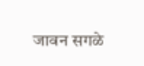जावन सगळे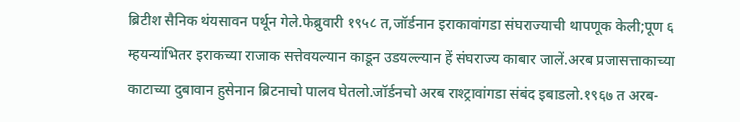ब्रिटीश सैनिक थंयसावन पर्थून गेले.फेब्रुवारी १९५८ त,जॉर्डनान इराकावांगडा संघराज्याची थापणूक केली;पूण ६ म्हयन्यांभितर इराकच्या राजाक सत्तेवयल्यान काडून उडयल्ल्यान हें संघराज्य काबार जालें.अरब प्रजासत्ताकाच्या काटाच्या दुबावान हुसेनान ब्रिटनाचो पालव घेतलो.जॉर्डनचो अरब राश्ट्रावांगडा संबंद इबाडलो.१९६७ त अरब-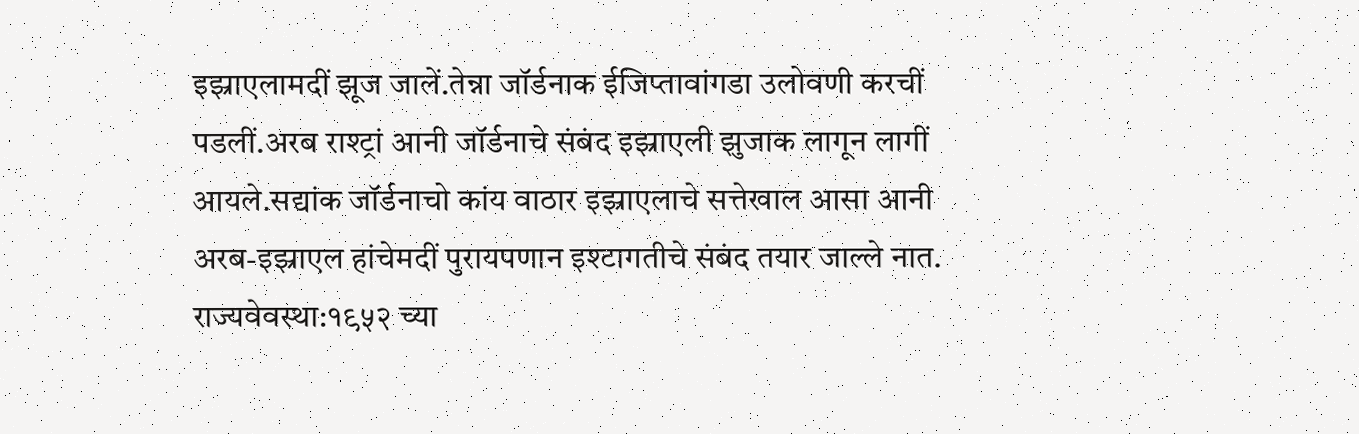इझ्राएलामदीं झूज जालें.तेन्ना जॉर्डनाक ईजिप्तावांगडा उलोवणी करचीं पडलीं.अरब राश्ट्रां आनी जॉर्डनाचे संबंद इझ्राएली झुजाक लागून लागीं आयले.सद्यांक जॉर्डनाचो कांय वाठार इझ्राएलाचे सत्तेखाल आसा आनी अरब-इझ्राएल हांचेमदीं पुरायपणान इश्टागतीचे संबंद तयार जाल्ले नात. राज्यवेवस्था:१९५२ च्या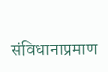संविधानाप्रमाण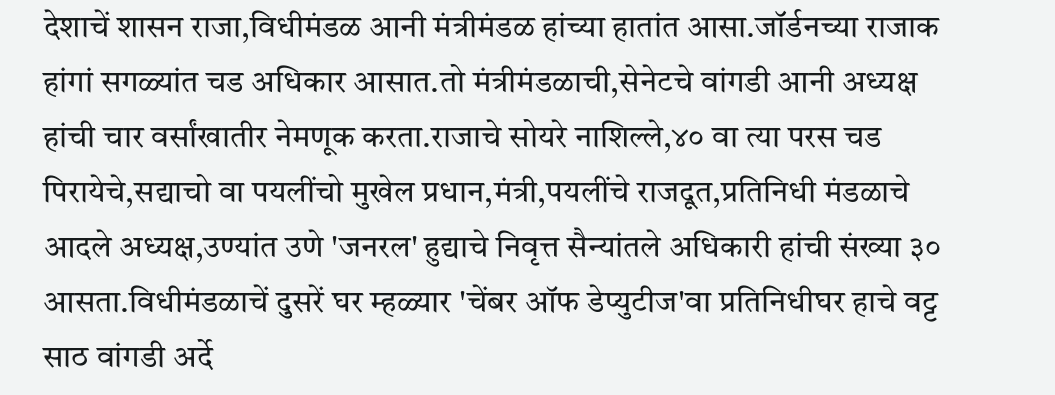देशाचें शासन राजा,विधीमंडळ आनी मंत्रीमंडळ हांच्या हातांत आसा.जॉर्डनच्या राजाक हांगां सगळ्यांत चड अधिकार आसात.तो मंत्रीमंडळाची,सेनेटचे वांगडी आनी अध्यक्ष हांची चार वर्सांखातीर नेमणूक करता.राजाचे सोयरे नाशिल्ले,४० वा त्या परस चड पिरायेचे,सद्याचो वा पयलींचो मुखेल प्रधान,मंत्री,पयलींचे राजदूत,प्रतिनिधी मंडळाचे आदले अध्यक्ष,उण्यांत उणे 'जनरल' हुद्याचे निवृत्त सैन्यांतले अधिकारी हांची संख्या ३० आसता.विधीमंडळाचें दुसरें घर म्हळ्यार 'चेंबर ऑफ डेप्युटीज'वा प्रतिनिधीघर हाचे वट्ट साठ वांगडी अर्दे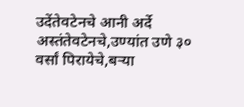उदेंतेवटेनचे आनी अर्दे अस्तंतेवटेनचे,उण्यांत उणे ३० वर्सां पिरायेचे,बऱ्या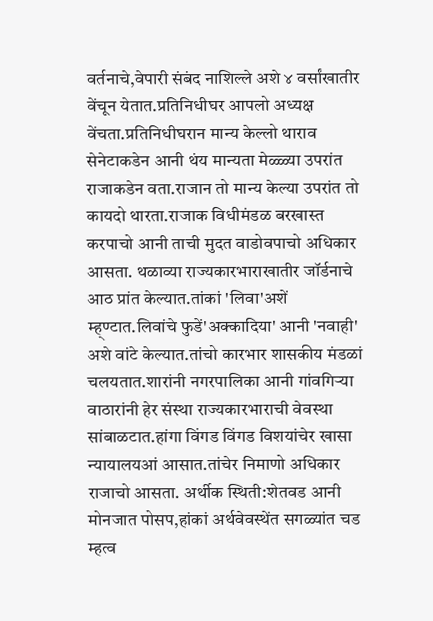वर्तनाचे,वेपारी संबंद नाशिल्ले अशे ४ वर्सांखातीर वेंचून येतात.प्रतिनिधीघर आपलो अध्यक्ष वेंचता.प्रतिनिधीघरान मान्य केल्लो थाराव सेनेटाकडेन आनी थंय मान्यता मेळ्ळ्या उपरांत राजाकडेन वता.राजान तो मान्य केल्या उपरांत तो कायदो थारता.राजाक विधीमंडळ बरखास्त करपाचो आनी ताची मुदत वाडोवपाचो अधिकार आसता. थळाव्या राज्यकारभाराखातीर जॉर्डनाचे आठ प्रांत केल्यात.तांकां 'लिवा'अशें म्ह्ण्टात.लिवांचे फुडें'अक्कादिया' आनी 'नवाही' अशे वांटे केल्यात.तांचो कारभार शासकीय मंडळां चलयतात.शारांनी नगरपालिका आनी गांवगिऱ्या वाठारांनी हेर संस्था राज्यकारभाराची वेवस्था सांबाळटात.हांगा विंगड विंगड विशयांचेर खासा न्यायालयआं आसात.तांचेर निमाणो अधिकार राजाचो आसता. अर्थीक स्थिती:शेतवड आनी मोनजात पोसप,हांकां अर्थवेवस्थेंत सगळ्यांत चड म्हत्व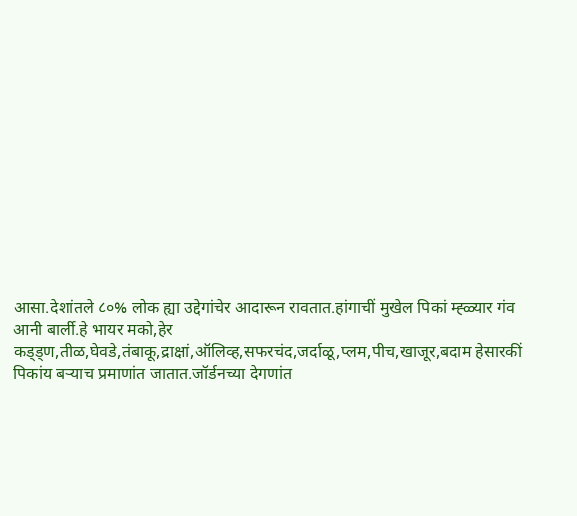आसा.देशांतले ८०% लोक ह्या उद्देगांचेर आदारून रावतात.हांगाचीं मुखेल पिकां म्ह्ळ्यार गंव आनी बार्ली.हे भायर मको,हेर कड्ड्ण,तीळ,घेवडे,तंबाकू,द्राक्षां,ऑलिव्ह,सफरचंद,जर्दाळू,प्लम,पीच,खाजूर,बदाम हेसारकीं पिकांय बऱ्याच प्रमाणांत जातात.जॉर्डनच्या देगणांत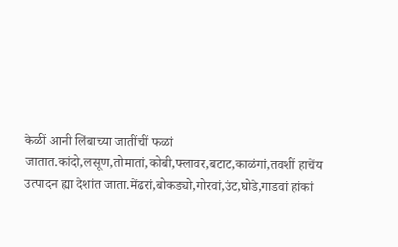केळीं आनी लिंबाच्या जातींचीं फळां जातात.कांदो,लसूण,तोमातां,कोबी,फ्लावर,बटाट,काळंगां,तवशीं हाचेंय उत्पादन ह्या देशांत जाता.मेंढरां,बोकड्यो,गोरवां,उंट,घोडे,गाडवां हांकां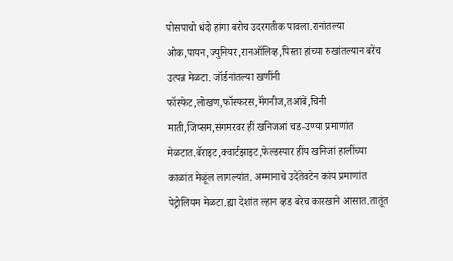पोसपाचो धंदो हांगा बरोच उदरगतीक पावला.रानांतल्या ओक,पायन,ज्युनियर,रानऑलिव्ह,पिस्ता हांच्या रुखांतल्यान बरेंच उत्पन्न मेळटा. जॉर्डनांतल्या खणींनी फॉस्फेट,लोखण,फॉस्फरस,मॅंगनीज,तआंबें,चिनी माती,जिप्सम,संगमरवर हीं खनिजआं चड-उण्या प्रमाणांत मेळटात.बॅराइट,क्वार्टझाइट,फेल्डस्पार हींय खनिजां हालींच्या काळांत मेळूंल लागल्यांत. अम्मानाचे उदेंतेवटेन कांय प्रमाणांत पेट्रोलियम मेळटा.ह्या देशांत ल्हान व्हड बरेच कारखाने आसात.तातूंत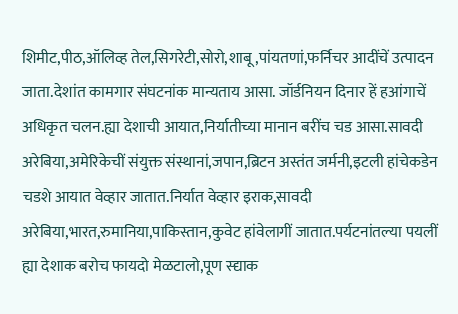शिमीट,पीठ,ऑलिव्ह तेल,सिगरेटी,सोरो,शाबू,पांयतणां,फर्निचर आदींचें उत्पादन जाता.देशांत कामगार संघटनांक मान्यताय आसा. जॉर्डनियन दिनार हें हआंगाचें अधिकृत चलन.ह्या देशाची आयात,निर्यातीच्या मानान बरींच चड आसा.सावदी अरेबिया,अमेरिकेचीं संयुक्त संस्थानां,जपान,ब्रिटन अस्तंत जर्मनी,इटली हांचेकडेन चडशे आयात वेव्हार जातात.निर्यात वेव्हार इराक,सावदी अरेबिया,भारत,रुमानिया,पाकिस्तान,कुवेट हांवेलागीं जातात.पर्यटनांतल्या पयलीं ह्या देशाक बरोच फायदो मेळटालो,पूण स्द्याक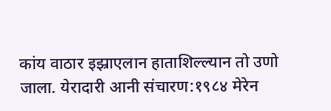कांय वाठार इझ्राएलान हाताशिल्ल्यान तो उणो जाला. येरादारी आनी संचारण:१९८४ मेरेन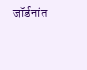जॉर्डनांत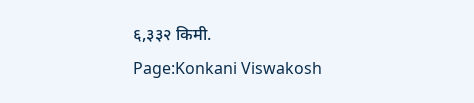६,३३२ किमी.
Page:Konkani Viswakosh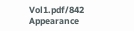Vol1.pdf/842
Appearance